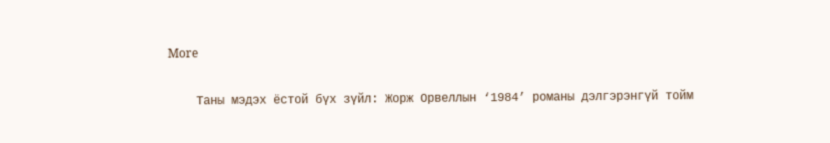More

    Таны мэдэх ёстой бүх зүйл: Жорж Орвеллын ‘1984’ романы дэлгэрэнгүй тойм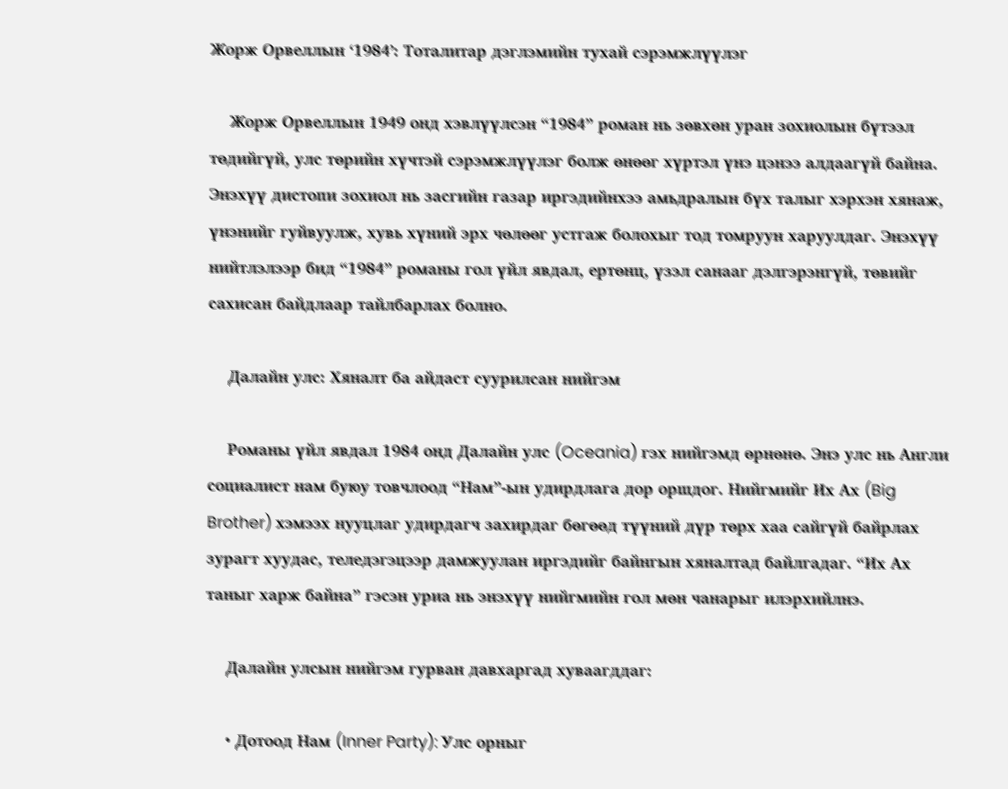Жорж Орвеллын ‘1984’: Тоталитар дэглэмийн тухай сэрэмжлүүлэг

    Жорж Орвеллын 1949 онд хэвлүүлсэн “1984” роман нь зөвхөн уран зохиолын бүтээл төдийгүй, улс төрийн хүчтэй сэрэмжлүүлэг болж өнөөг хүртэл үнэ цэнээ алдаагүй байна. Энэхүү дистопи зохиол нь засгийн газар иргэдийнхээ амьдралын бүх талыг хэрхэн хянаж, үнэнийг гуйвуулж, хувь хүний эрх чөлөөг устгаж болохыг тод томруун харуулдаг. Энэхүү нийтлэлээр бид “1984” романы гол үйл явдал, ертөнц, үзэл санааг дэлгэрэнгүй, төвийг сахисан байдлаар тайлбарлах болно.

    Далайн улс: Хяналт ба айдаст суурилсан нийгэм

    Романы үйл явдал 1984 онд Далайн улс (Oceania) гэх нийгэмд өрнөнө. Энэ улс нь Англи социалист нам буюу товчлоод “Нам”-ын удирдлага дор оршдог. Нийгмийг Их Ах (Big Brother) хэмээх нууцлаг удирдагч захирдаг бөгөөд түүний дүр төрх хаа сайгүй байрлах зурагт хуудас, теледэгэцээр дамжуулан иргэдийг байнгын хяналтад байлгадаг. “Их Ах таныг харж байна” гэсэн уриа нь энэхүү нийгмийн гол мөн чанарыг илэрхийлнэ.

    Далайн улсын нийгэм гурван давхаргад хуваагддаг:

    • Дотоод Нам (Inner Party): Улс орныг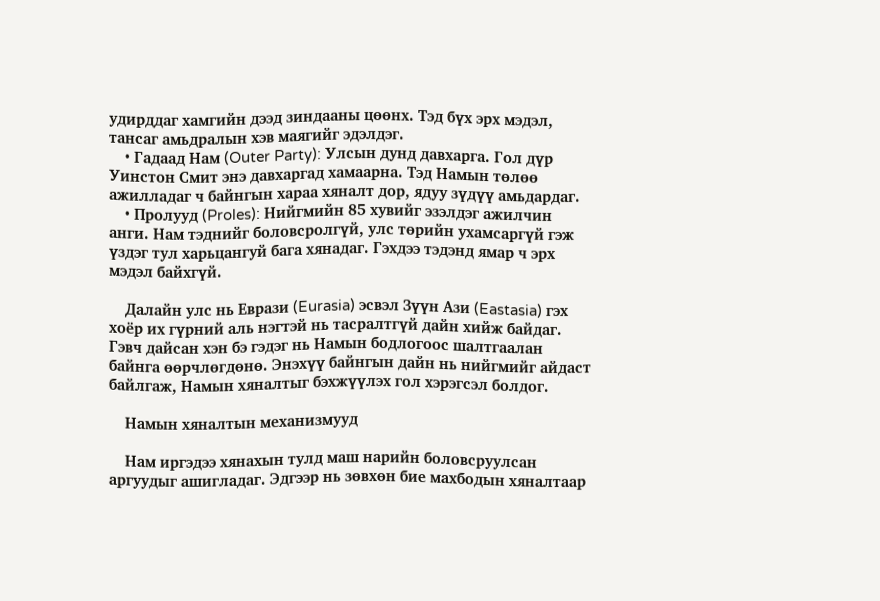удирддаг хамгийн дээд зиндааны цөөнх. Тэд бүх эрх мэдэл, тансаг амьдралын хэв маягийг эдэлдэг.
    • Гадаад Нам (Outer Party): Улсын дунд давхарга. Гол дүр Уинстон Смит энэ давхаргад хамаарна. Тэд Намын төлөө ажилладаг ч байнгын хараа хяналт дор, ядуу зүдүү амьдардаг.
    • Пролууд (Proles): Нийгмийн 85 хувийг эзэлдэг ажилчин анги. Нам тэднийг боловсролгүй, улс төрийн ухамсаргүй гэж үздэг тул харьцангуй бага хянадаг. Гэхдээ тэдэнд ямар ч эрх мэдэл байхгүй.

    Далайн улс нь Еврази (Eurasia) эсвэл Зүүн Ази (Eastasia) гэх хоёр их гүрний аль нэгтэй нь тасралтгүй дайн хийж байдаг. Гэвч дайсан хэн бэ гэдэг нь Намын бодлогоос шалтгаалан байнга өөрчлөгдөнө. Энэхүү байнгын дайн нь нийгмийг айдаст байлгаж, Намын хяналтыг бэхжүүлэх гол хэрэгсэл болдог.

    Намын хяналтын механизмууд

    Нам иргэдээ хянахын тулд маш нарийн боловсруулсан аргуудыг ашигладаг. Эдгээр нь зөвхөн бие махбодын хяналтаар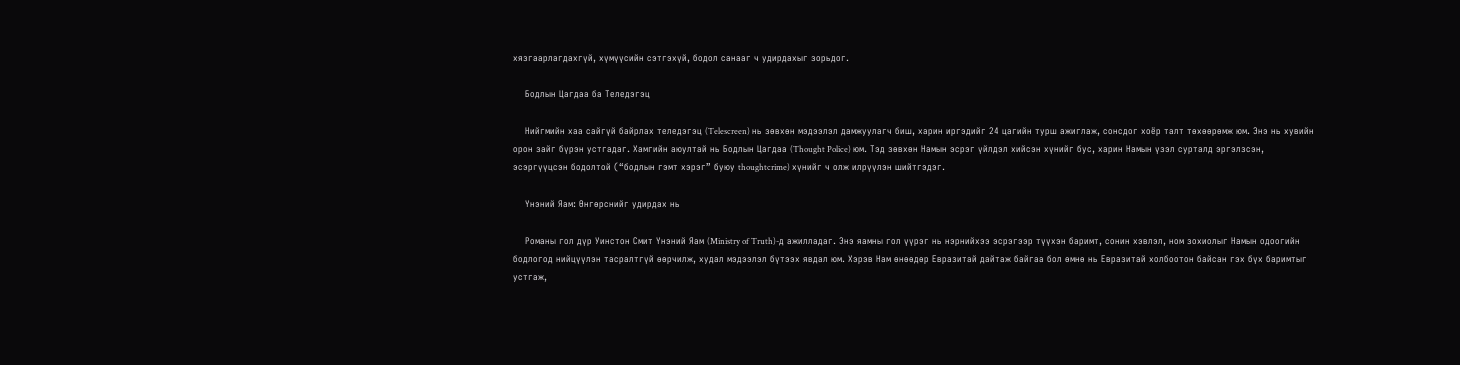хязгаарлагдахгүй, хүмүүсийн сэтгэхүй, бодол санааг ч удирдахыг зорьдог.

    Бодлын Цагдаа ба Теледэгэц

    Нийгмийн хаа сайгүй байрлах теледэгэц (Telescreen) нь зөвхөн мэдээлэл дамжуулагч биш, харин иргэдийг 24 цагийн турш ажиглаж, сонсдог хоёр талт төхөөрөмж юм. Энэ нь хувийн орон зайг бүрэн устгадаг. Хамгийн аюултай нь Бодлын Цагдаа (Thought Police) юм. Тэд зөвхөн Намын эсрэг үйлдэл хийсэн хүнийг бус, харин Намын үзэл сурталд эргэлзсэн, эсэргүүцсэн бодолтой (“бодлын гэмт хэрэг” буюу thoughtcrime) хүнийг ч олж илрүүлэн шийтгэдэг.

    Үнэний Яам: Өнгөрснийг удирдах нь

    Романы гол дүр Уинстон Смит Үнэний Яам (Ministry of Truth)-д ажилладаг. Энэ яамны гол үүрэг нь нэрнийхээ эсрэгээр түүхэн баримт, сонин хэвлэл, ном зохиолыг Намын одоогийн бодлогод нийцүүлэн тасралтгүй өөрчилж, худал мэдээлэл бүтээх явдал юм. Хэрэв Нам өнөөдөр Евразитай дайтаж байгаа бол өмнө нь Евразитай холбоотон байсан гэх бүх баримтыг устгаж,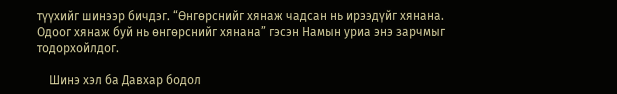түүхийг шинээр бичдэг. “Өнгөрснийг хянаж чадсан нь ирээдүйг хянана. Одоог хянаж буй нь өнгөрснийг хянана” гэсэн Намын уриа энэ зарчмыг тодорхойлдог.

    Шинэ хэл ба Давхар бодол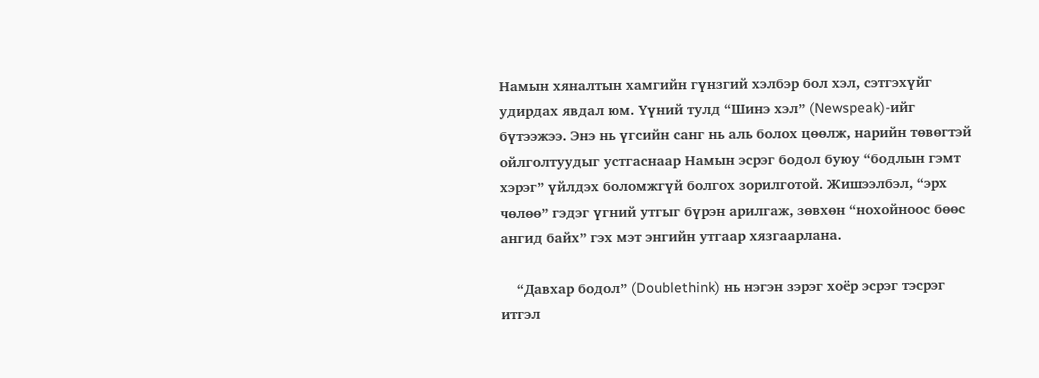Намын хяналтын хамгийн гүнзгий хэлбэр бол хэл, сэтгэхүйг удирдах явдал юм. Үүний тулд “Шинэ хэл” (Newspeak)-ийг бүтээжээ. Энэ нь үгсийн санг нь аль болох цөөлж, нарийн төвөгтэй ойлголтуудыг устгаснаар Намын эсрэг бодол буюу “бодлын гэмт хэрэг” үйлдэх боломжгүй болгох зорилготой. Жишээлбэл, “эрх чөлөө” гэдэг үгний утгыг бүрэн арилгаж, зөвхөн “нохойноос бөөс ангид байх” гэх мэт энгийн утгаар хязгаарлана.

    “Давхар бодол” (Doublethink) нь нэгэн зэрэг хоёр эсрэг тэсрэг итгэл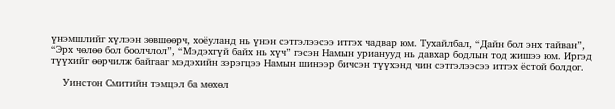үнэмшлийг хүлээн зөвшөөрч, хоёуланд нь үнэн сэтгэлээсээ итгэх чадвар юм. Тухайлбал, “Дайн бол энх тайван”, “Эрх чөлөө бол боолчлол”, “Мэдэхгүй байх нь хүч” гэсэн Намын урианууд нь давхар бодлын тод жишээ юм. Иргэд түүхийг өөрчилж байгааг мэдэхийн зэрэгцээ Намын шинээр бичсэн түүхэнд чин сэтгэлээсээ итгэх ёстой болдог.

    Уинстон Смитийн тэмцэл ба мөхөл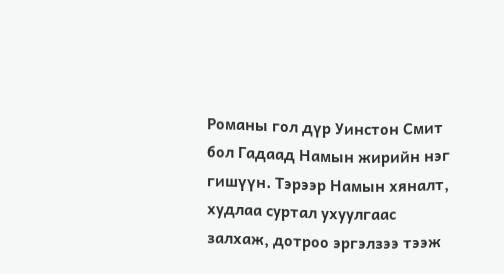Романы гол дүр Уинстон Смит бол Гадаад Намын жирийн нэг гишүүн. Тэрээр Намын хяналт, худлаа суртал ухуулгаас залхаж, дотроо эргэлзээ тээж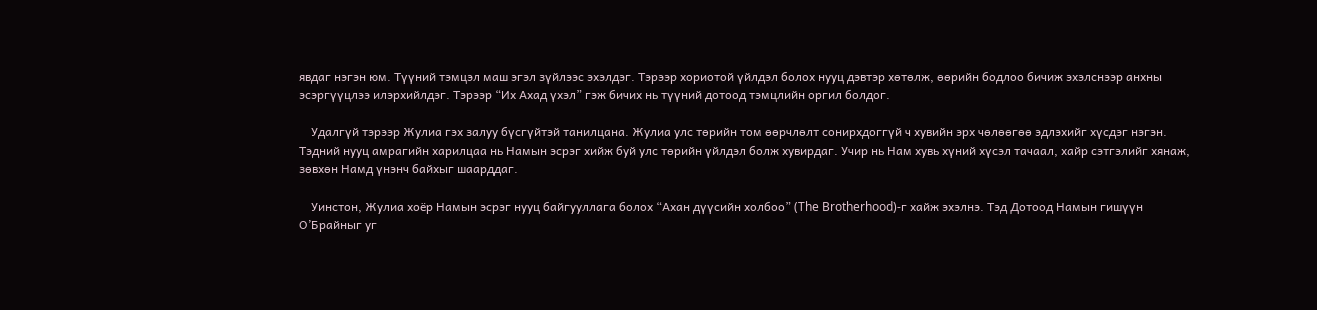явдаг нэгэн юм. Түүний тэмцэл маш эгэл зүйлээс эхэлдэг. Тэрээр хориотой үйлдэл болох нууц дэвтэр хөтөлж, өөрийн бодлоо бичиж эхэлснээр анхны эсэргүүцлээ илэрхийлдэг. Тэрээр “Их Ахад үхэл” гэж бичих нь түүний дотоод тэмцлийн оргил болдог.

    Удалгүй тэрээр Жулиа гэх залуу бүсгүйтэй танилцана. Жулиа улс төрийн том өөрчлөлт сонирхдоггүй ч хувийн эрх чөлөөгөө эдлэхийг хүсдэг нэгэн. Тэдний нууц амрагийн харилцаа нь Намын эсрэг хийж буй улс төрийн үйлдэл болж хувирдаг. Учир нь Нам хувь хүний хүсэл тачаал, хайр сэтгэлийг хянаж, зөвхөн Намд үнэнч байхыг шаарддаг.

    Уинстон, Жулиа хоёр Намын эсрэг нууц байгууллага болох “Ахан дүүсийн холбоо” (The Brotherhood)-г хайж эхэлнэ. Тэд Дотоод Намын гишүүн О’Брайныг уг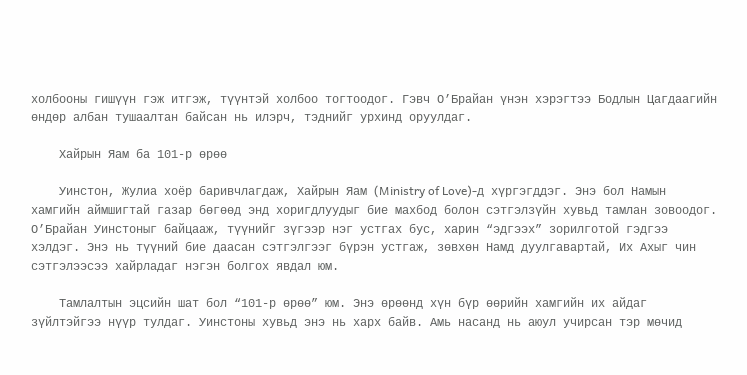холбооны гишүүн гэж итгэж, түүнтэй холбоо тогтоодог. Гэвч О’Брайан үнэн хэрэгтээ Бодлын Цагдаагийн өндөр албан тушаалтан байсан нь илэрч, тэднийг урхинд оруулдаг.

    Хайрын Яам ба 101-р өрөө

    Уинстон, Жулиа хоёр баривчлагдаж, Хайрын Яам (Ministry of Love)-д хүргэгддэг. Энэ бол Намын хамгийн аймшигтай газар бөгөөд энд хоригдлуудыг бие махбод болон сэтгэлзүйн хувьд тамлан зовоодог. О’Брайан Уинстоныг байцааж, түүнийг зүгээр нэг устгах бус, харин “эдгээх” зорилготой гэдгээ хэлдэг. Энэ нь түүний бие даасан сэтгэлгээг бүрэн устгаж, зөвхөн Намд дуулгавартай, Их Ахыг чин сэтгэлээсээ хайрладаг нэгэн болгох явдал юм.

    Тамлалтын эцсийн шат бол “101-р өрөө” юм. Энэ өрөөнд хүн бүр өөрийн хамгийн их айдаг зүйлтэйгээ нүүр тулдаг. Уинстоны хувьд энэ нь харх байв. Амь насанд нь аюул учирсан тэр мөчид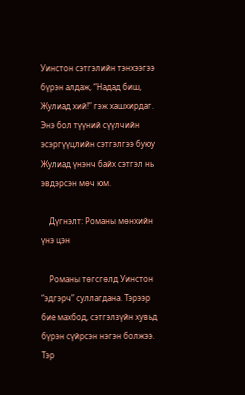Уинстон сэтгэлийн тэнхээгээ бүрэн алдаж, “Надад биш, Жулиад хий!” гэж хашхирдаг. Энэ бол түүний сүүлчийн эсэргүүцлийн сэтгэлгээ буюу Жулиад үнэнч байх сэтгэл нь эвдэрсэн мөч юм.

    Дүгнэлт: Романы мөнхийн үнэ цэн

    Романы төгсгөлд Уинстон “эдгэрч” суллагдана. Тэрээр бие махбод, сэтгэлзүйн хувьд бүрэн сүйрсэн нэгэн болжээ. Тэр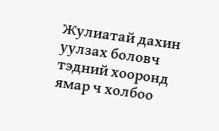Жулиатай дахин уулзах боловч тэдний хооронд ямар ч холбоо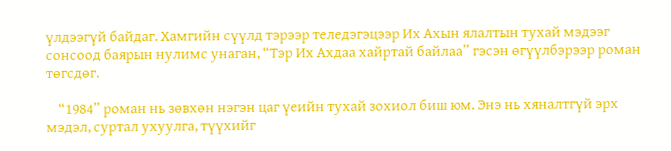үлдээгүй байдаг. Хамгийн сүүлд тэрээр теледэгэцээр Их Ахын ялалтын тухай мэдээг сонсоод баярын нулимс унаган, “Тэр Их Ахдаа хайртай байлаа” гэсэн өгүүлбэрээр роман төгсдөг.

    “1984” роман нь зөвхөн нэгэн цаг үеийн тухай зохиол биш юм. Энэ нь хяналтгүй эрх мэдэл, суртал ухуулга, түүхийг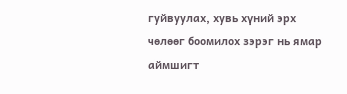гуйвуулах, хувь хүний эрх чөлөөг боомилох зэрэг нь ямар аймшигт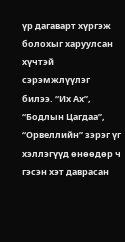үр дагаварт хүргэж болохыг харуулсан хүчтэй сэрэмжлүүлэг билээ. “Их Ах”, “Бодлын Цагдаа”, “Орвеллийн” зэрэг үг хэллэгүүд өнөөдөр ч гэсэн хэт даврасан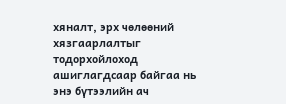хяналт, эрх чөлөөний хязгаарлалтыг тодорхойлоход ашиглагдсаар байгаа нь энэ бүтээлийн ач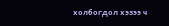холбогдол хэзээ ч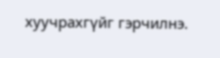хуучрахгүйг гэрчилнэ.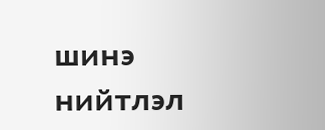шинэ нийтлэл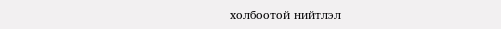холбоотой нийтлэл